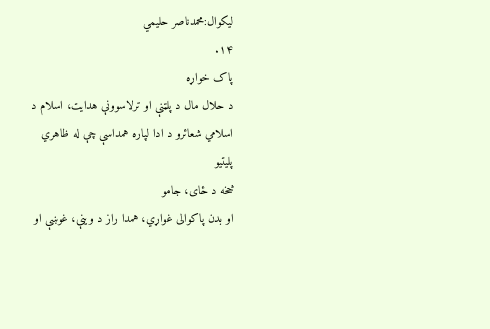لیکوال:محمدناصر حلیمي
۱۴.
پاک خواړه
د حلال مال د پلټنې او ترلاسوونې هدايت، اسلام د اسلامي شعائرو د ادا لپاره همداسې چې له ظاهري پليتيو
څخه د ځاى، جامو
او بدن پاکوالى غواړي، همدا راز د وينې، غوښې او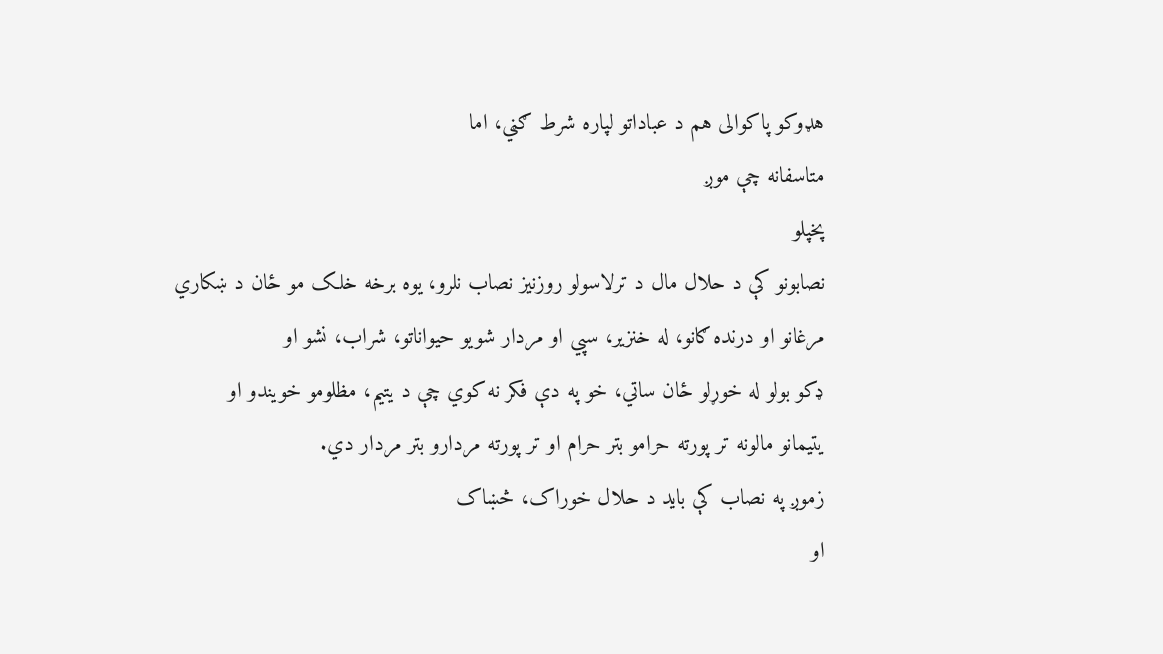هډوکو پاکوالى هم د عباداتو لپاره شرط ګڼي، اما
متاسفانه چې موږ
پخپلو
نصابونو کې د حلال مال د ترلاسولو روزنيز نصاب نلرو، يوه برخه خلک مو ځان د ښکاري
مرغانو او درنده ګانو، له خنزير، سپي او مردار شويو حيواناتو، شراب، نشو او
ډکو بولو له خوړلو ځان ساتي، خو په دې فکر نه کوي چې د يتيم، مظلومو خويندو او
يتيمانو مالونه تر پورته حرامو بتر حرام او تر پورته مردارو بتر مردار دي.
زموږ په نصاب کې بايد د حلال خوراک، څښاک
او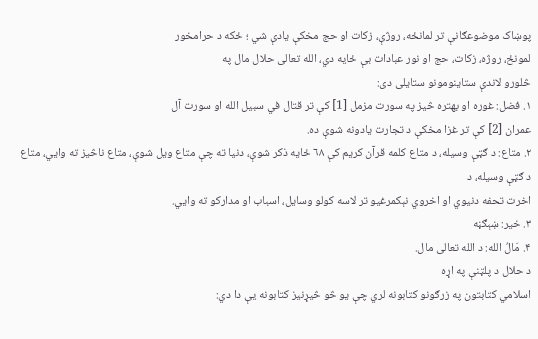پوښاک موضوعګانې تر لمانځه، روژې، زکات او حج مخکې يادې شي ؛ ځکه د حرامخور
لمونځ، روژه، زکات، حج او نور عبادات بې ځايه دي، الله تعالى حلال مال په
څلورو لاندې ستاينومونو ستايلی دی:
۱. فضل: غوره او بهتره څیز په سورت مزمل [1] کې تر قتال في سبيل الله او سورت آل
عمران [2] کې تر غزا مخکې د تجارت يادونه شوې ده.
۲. متاع: د ګټې وسیله، د متاع کلمه قرآن کريم کې ٦٨ ځايه ذکر شوې، دنيا ته چې متاع ويل شوې، متاع ناڅيز ته وايي، متاع د ګټې وسيله، د
اخرت تحفه دنيوي او اخروي نېکمرغيو تر لاسه کولو وسايل، اسباب او مدارکو ته وايي.
۳. خير: ښېګڼه
۴. مَالُ الله: د الله تعالی مال.
د حلال د پلټنې په اړه
اسلامي کتابتون په زرګونو کتابونه لري چې یو څو څیړنیز کتابونه يې دا دي: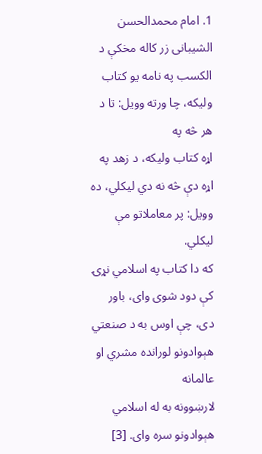1. امام محمدالحسن
الشیبانی زر کاله مخکې د الکسب په نامه یو کتاب ولیکه، چا ورته وویل: تا د هر څه په
اړه کتاب ولیکه، د زهد په اړه دې څه نه دي ليکلي، ده وویل: پر معاملاتو مې ليکلي.
که دا کتاب په اسلامي نړۍ کې دود شوی وای، باور دى، چې اوس به د صنعتي هېوادونو لورانده مشري او عالمانه
لارښوونه به له اسلامي هېوادونو سره وای. [3]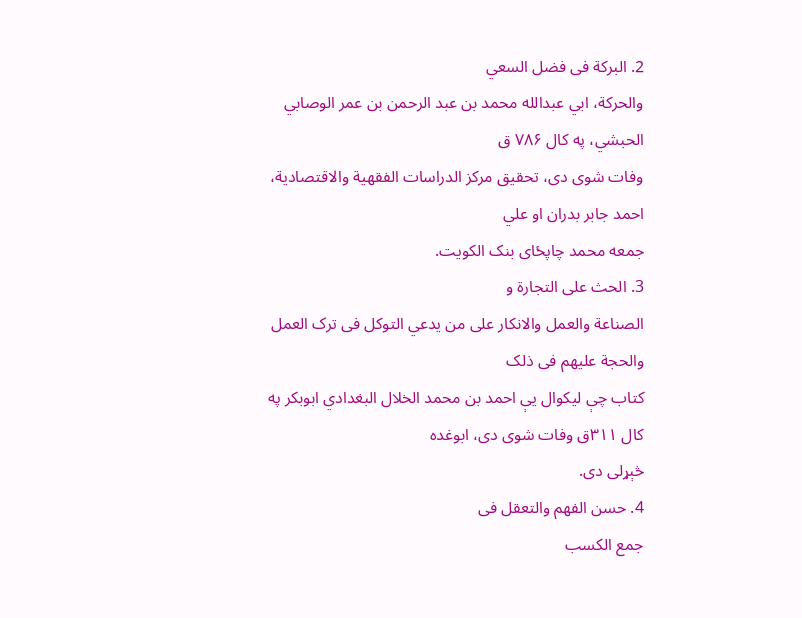2. البرکة فی فضل السعي
والحرکة، ابي عبدالله محمد بن عبد الرحمن بن عمر الوصابي الحبشي، په کال ۷۸۶ ق
وفات شوی دی، تحقیق مرکز الدراسات الفقهیة والاقتصادیة، احمد جابر بدران او علي
جمعه محمد چاپځای بنک الکویت.
3. الحث علی التجارة و
الصناعة والعمل والانکار علی من یدعي التوکل فی ترک العمل والحجة علیهم فی ذلک
کتاب چې لیکوال یې احمد بن محمد الخلال البغدادي ابوبکر په کال ۳۱۱ق وفات شوی دی، ابوغده
څېړلی دی.
4. حسن الفهم والتعقل فی
جمع الکسب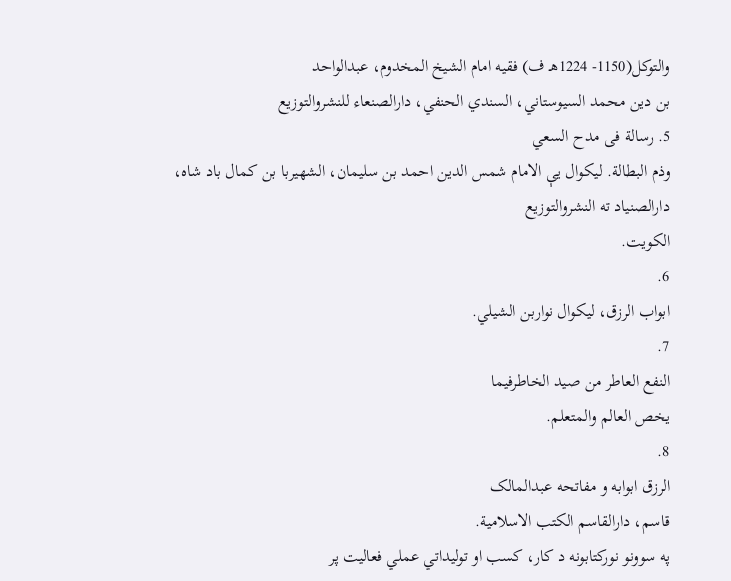والتوکل(1150- 1224هـ ف) فقیه امام الشيخ المخدوم، عبدالواحد
بن دين محمد السيوستاني، السندي الحنفي، دارالصنعاء للنشروالتوزيع
5. رسالة فی مدح السعي
وذم البطالة. ليکوال يې الامام شمس الدین احمد بن سلیمان، الشهيربا بن کمال باد شاه، دارالصنياد ته النشروالتوزيع
الکويت.
6.
ابواب الرزق، لیکوال نواربن الشيلي.
7.
النفع العاطر من صید الخاطرفیما
یخص العالم والمتعلم.
8.
الرزق ابوابه و مفاتحه عبدالمالک
قاسم، دارالقاسم الکتب الاسلامية.
په سوونو نورکتابونه د کار، کسب او تولیداتي عملي فعالیت پر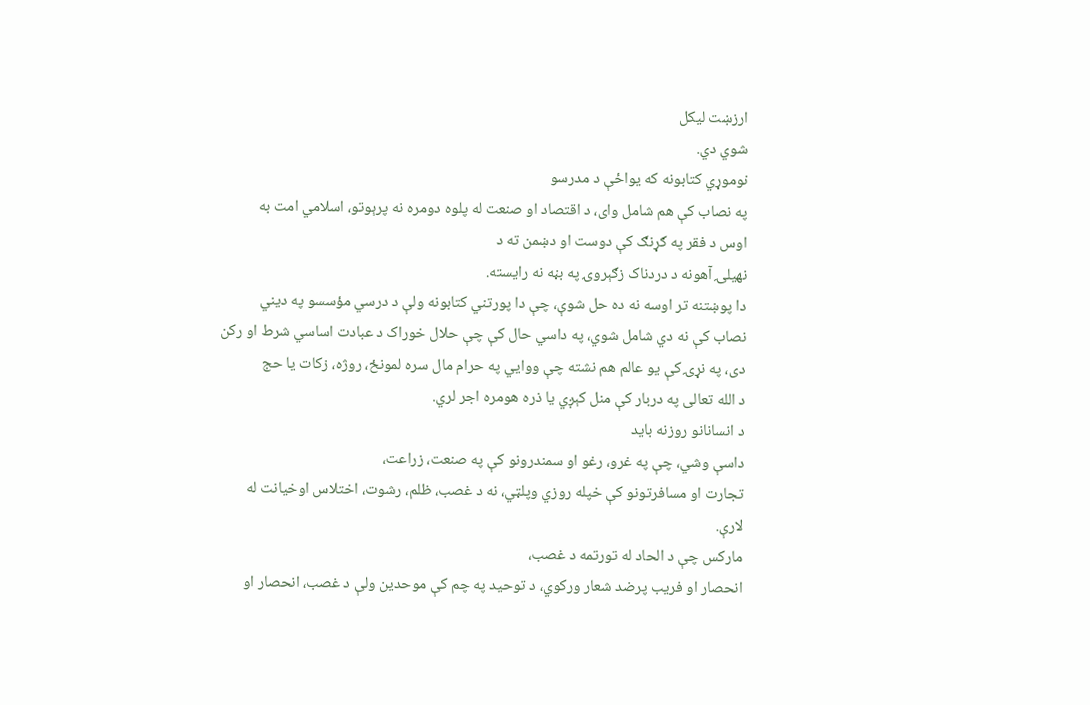ارزښت لیکل
شوي دي.
نوموړي کتابونه که یواځې د مدرسو
په نصاب کې هم شامل وای، د اقتصاد او صنعت له پلوه دومره نه پرېوتو، اسلامي امت به
اوس د فقر په ګړنګ کې دوست او دښمن ته د
نهیلۍ آهونه د دردناک زګېروۍ په بڼه نه رایسته.
دا پوښتنه تر اوسه نه ده حل شوې، چې دا پورتني کتابونه ولې د درسي مؤسسو په دیني
نصاب کې نه دي شامل شوي، په داسي حال کې چې حلال خوراک د عبادت اساسي شرط او رکن
دی، په نړۍ کې يو عالم هم نشته چې ووايي په حرام مال سره لمونځ، روژه، زکات يا حج
د الله تعالی په دربار کې منل کېږي یا ذره هومره اجر لري.
د انسانانو روزنه باید
داسې وشي، چې په غرو، رغو او سمندرونو کې په صنعت، زراعت،
تجارت او مسافرتونو کې خپله روزي وپلټي، نه د غصب، ظلم، رشوت، اختلاس اوخیانت له
لارې.
مارکس چې د الحاد له تورتمه د غصب،
انحصار او فريب پرضد شعار ورکوي، د توحيد په چم کې موحدين ولې د غصب، انحصار او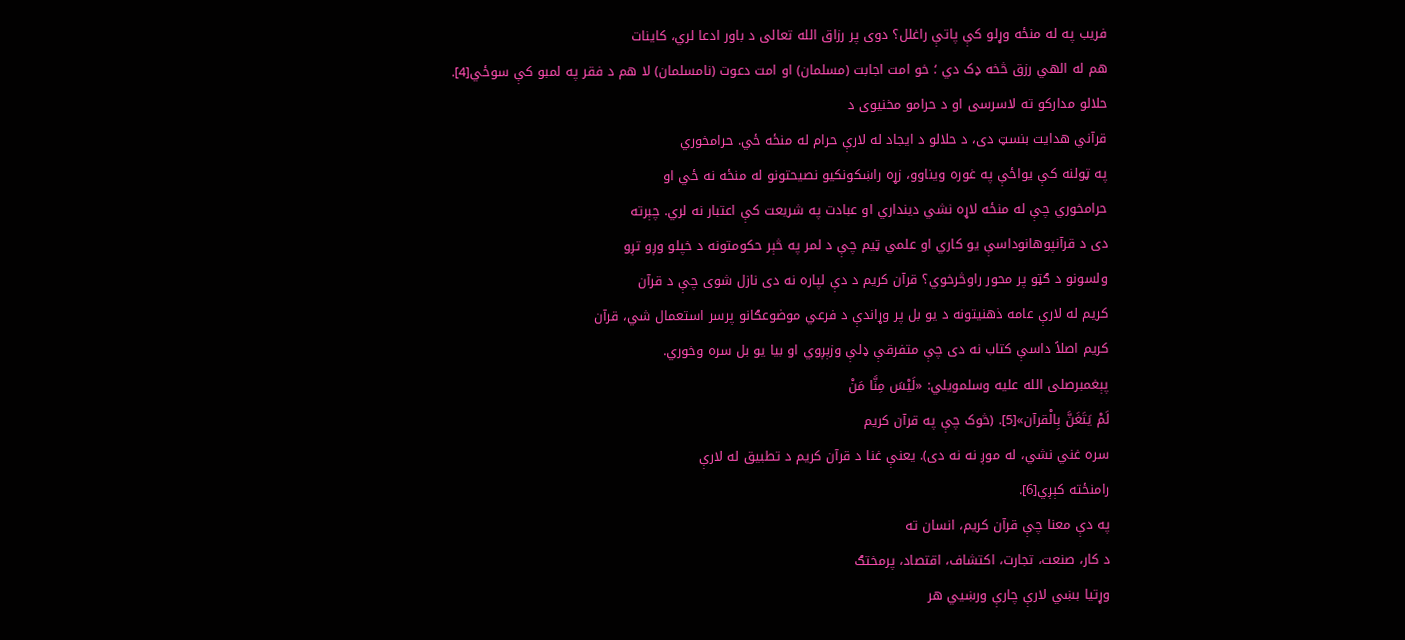فريب په له منځه وړلو کې پاتې راغلل؟ دوی پر رزاق الله تعالی د باور ادعا لري، کاینات
هم له الهي رزق څخه ډک دي ؛ خو امت اجابت (مسلمان) او امت دعوت (نامسلمان) لا هم د فقر په لمبو کې سوځي[4].
حلالو مدارکو ته لاسرسی او د حرامو مخنيوی د
قرآني هدايت بنسټ دی، د حلالو د ايجاد له لارې حرام له منځه ځي. حرامخوري
په ټولنه کې یواځې په غوره ویناوو، زړه راښکونکیو نصیحتونو له منځه نه ځي او
حرامخوري چې له منځه لاړه نشي دینداري او عبادت په شریعت کې اعتبار نه لري. چېرته
دی د قرآنپوهانوداسې یو کاري او علمي ټیم چې د لمر په څېر حکومتونه د خپلو وږو تږو
ولسونو د ګټو پر محور راوڅرخوي؟ قرآن کریم د دې لپاره نه دی نازل شوی چې د قرآن
کریم له لارې عامه ذهنیتونه د یو بل پر وړاندې د فرعي موضوعګانو پرسر استعمال شي، قرآن
کریم اصلاً داسې کتاب نه دى چې متفرقې ډلې وزېږوي او بيا یو بل سره وخوري.
پېغمبرصلى الله عليه وسلمویلي: «لَيْسَ مِنَّا مَنْ
لَمْ يَتَغَنَّ بِالْقرآن»[5]. (څوک چې په قرآن کریم
سره غني نشي، له موږ نه نه دی). يعنې غنا د قرآن کریم د تطبیق له لارې
رامنځته کېږي[6].
په دې معنا چې قرآن کریم، انسان ته
د کار، صنعت، تجارت، اکتشاف، اقتصاد، پرمختګ
وړتیا بښي لارې چارې ورښيي هر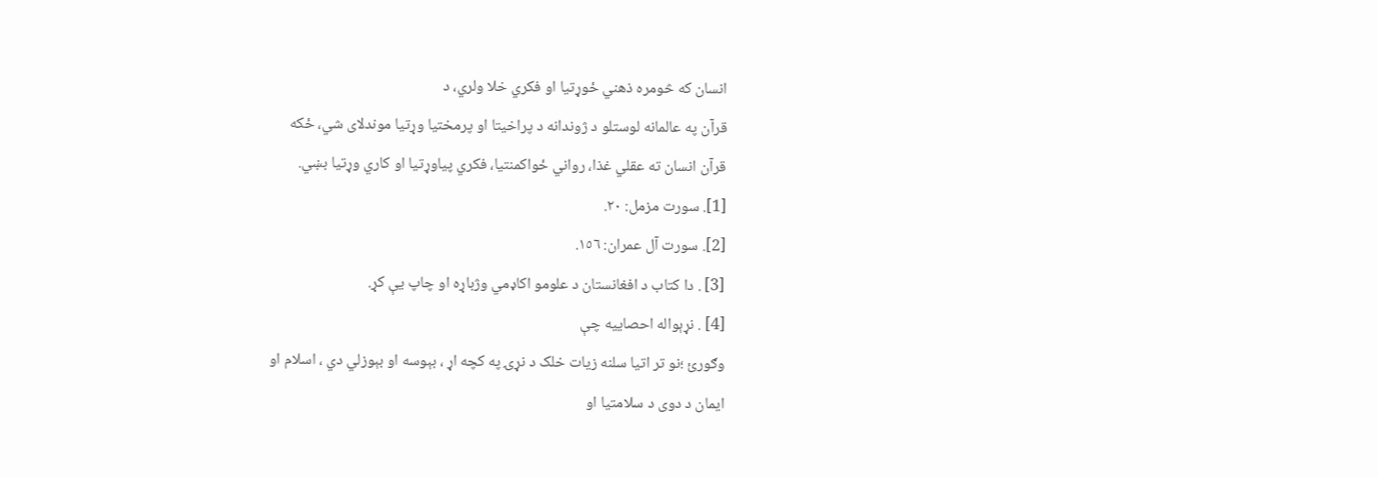انسان که څومره ذهني ځوړتیا او فکري خلا ولري، د
قرآن په عالمانه لوستلو د ژوندانه د پراخیتا او پرمختیا وړتیا موندلای شي، ځکه
قرآن انسان ته عقلي غذا، رواني ځواکمنتیا، فکري پياوړتیا او کاري وړتیا بښي.
[1]. سورت مزمل: ۲۰.
[2]. سورت آل عمران: ١٥٦.
[3] . دا کتاب د افغانستان د علومو اکاډمي وژباړه او چاپ يې کړ.
[4] . نړېواله احصاییه چې
وګورئ ؛نو تر اتیا سلنه زیات خلک د نړۍ په کچه اړ ، بېوسه او بېوزلي دي ، اسلام او
ایمان د دوی د سلامتیا او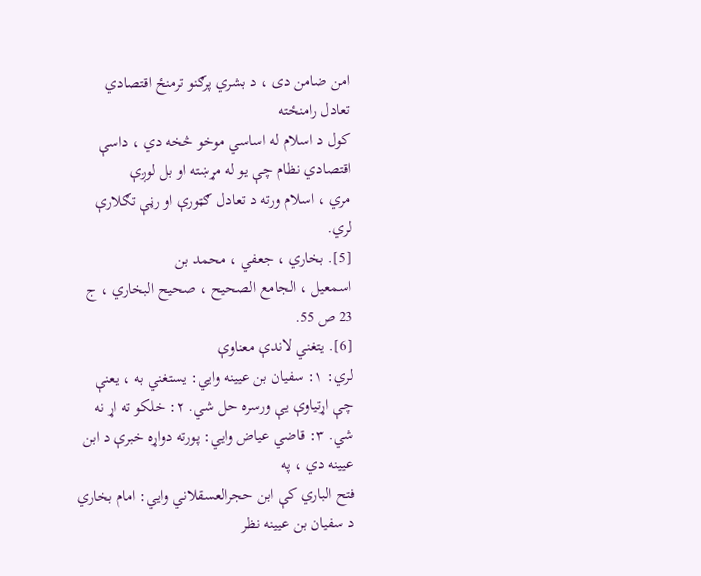امن ضامن دی ، د بشري پرګنو ترمنځ اقتصادي تعادل رامنځته
کول د اسلام له اساسي موخو څخه دي ، داسې اقتصادي نظام چې یو له مړښته او بل لوږې
مري ، اسلام ورته د تعادل ګټورې او رڼې تګلارې لري.
[5]. بخاري ، جعفي ، محمد بن
اسمعيل ، الجامع الصحيح ، صحيح البخاري ، ج 23 ص 55.
[6]. يتغني لاندې معناوې
لري: ١: سفيان بن عيينه وايي: يستغني به ، یعنې چې اړتياوې يې ورسره حل شي. ٢: خلکو ته اړ نه شي. ٣: قاضي عياض وايي: پورته دواړه خبرې د ابن عيينه دي ، په
فتح الباري کې ابن حجرالعسقلاني وايي: امام بخاري د سفيان بن عيينه نظر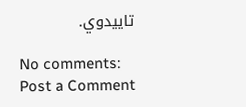تاییدوي.

No comments:
Post a Comment